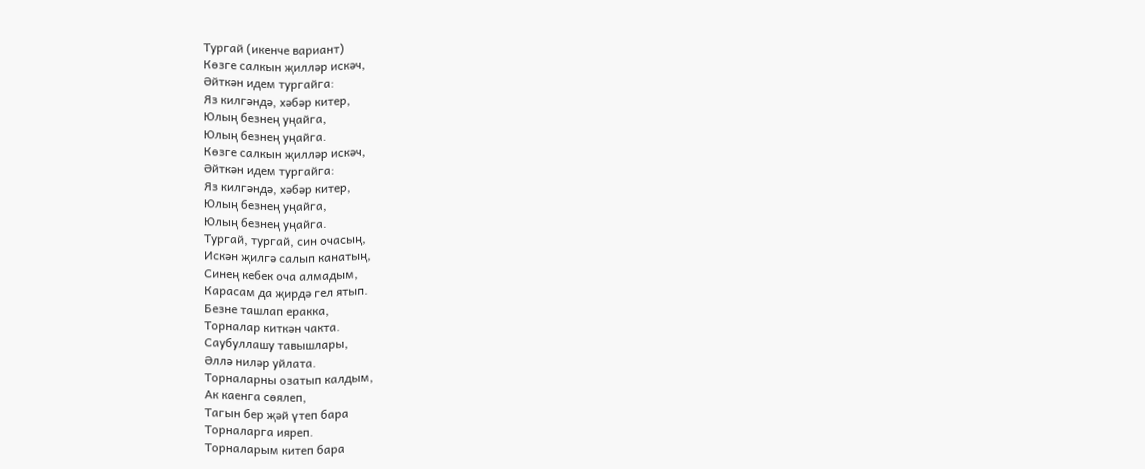Тургай (икенче вариант)
Көзге салкын җилләр искәч,
Әйткән идем тургайга:
Яз килгәндә, хәбәр китер,
Юлың безнең уңайга,
Юлың безнең уңайга.
Көзге салкын җилләр искәч,
Әйткән идем тургайга:
Яз килгәндә, хәбәр китер,
Юлың безнең уңайга,
Юлың безнең уңайга.
Тургай, тургай, син очасың,
Искән җилгә салып канатың,
Синең кебек оча алмадым,
Карасам да җирдә гел ятып.
Безне ташлап еракка,
Торналар киткән чакта.
Саубуллашу тавышлары,
Әллә ниләр уйлата.
Торналарны озатып калдым,
Ак каенга сөялеп,
Тагын бер җәй үтеп бара
Торналарга ияреп.
Торналарым китеп бара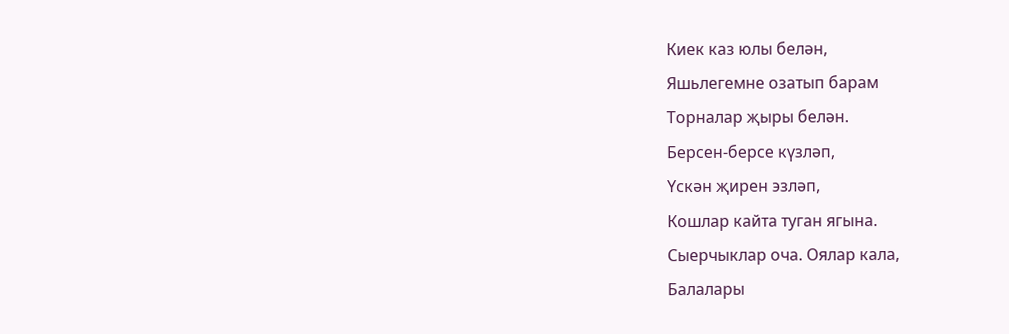Киек каз юлы белән,
Яшьлегемне озатып барам
Торналар җыры белән.
Берсен-берсе күзләп,
Үскән җирен эзләп,
Кошлар кайта туган ягына.
Сыерчыклар оча. Оялар кала,
Балалары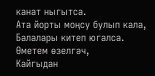канат ныгытса.
Ата йорты моңсу булып кала,
Балалары китеп югалса.
Өметем өзелгәч,
Кайгыдан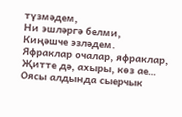түзмәдем,
Ни эшләргә белми,
Киңәшче эзләдем.
Яфраклар очалар, яфраклар,
Җитте дә, ахыры, көз ае…
Оясы алдында сыерчык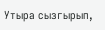Утыра сызгырып,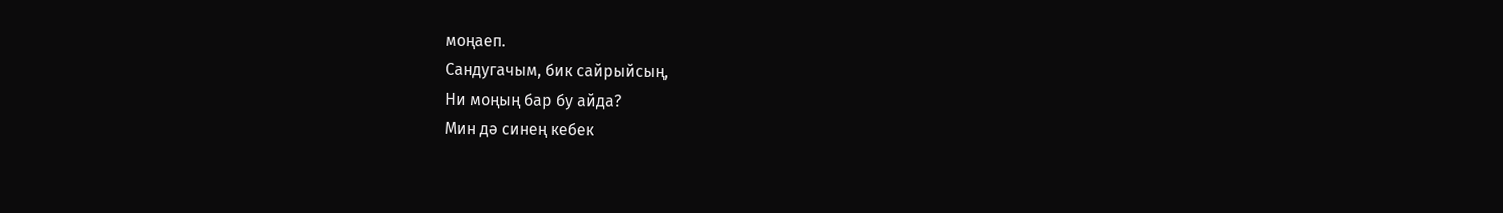моңаеп.
Сандугачым, бик сайрыйсың,
Ни моңың бар бу айда?
Мин дә синең кебек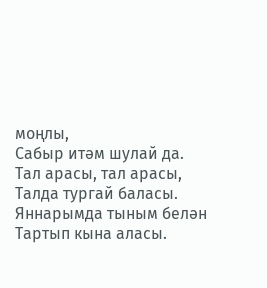моңлы,
Сабыр итәм шулай да.
Тал арасы, тал арасы,
Талда тургай баласы.
Яннарымда тыным белән
Тартып кына аласы.